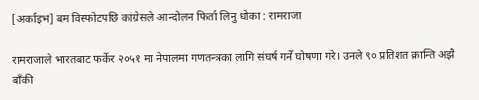[अर्काइभ] बम विस्फोटपछि कांग्रेसले आन्दोलन फिर्ता लिनु धोका : रामराजा

रामराजाले भारतबाट फर्केर २०५१ मा नेपालमा गणतन्त्रका लागि संघर्ष गर्ने घोषणा गरे। उनले ९० प्रतिशत क्रान्ति अझै बाँकी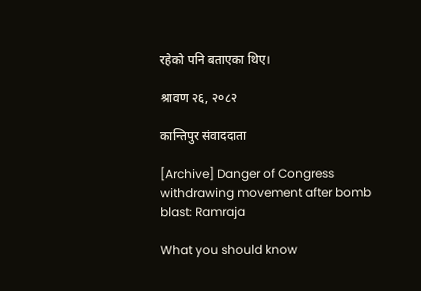रहेको पनि बताएका थिए।

श्रावण २६, २०८२

कान्तिपुर संवाददाता

[Archive] Danger of Congress withdrawing movement after bomb blast: Ramraja

What you should know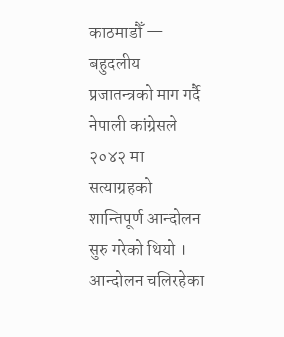काठमाडौँ — बहुदलीय प्रजातन्त्रको माग गर्दै नेपाली कांग्रेसले २०४२ मा सत्याग्रहको शान्तिपूर्ण आन्दोलन सुरु गरेको थियो । आन्दोलन चलिरहेका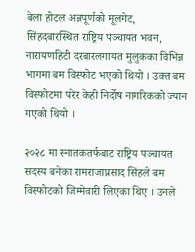बेला होटल अन्नपूर्णको मूलगेट, सिंहदबारस्थित राष्ट्रिय पञ्चायत भवन, नारायणहिटी दरबारलगायत मुलुकका विभिन्न भागमा बम विस्फोट भएको थियो । उक्त बम विस्फोटमा परेर केही निर्दोष नागरिकको ज्यान गएको थियो ।

२०२८ मा स्नातकतर्फबाट राष्ट्रिय पञ्चायत सदस्य बनेका रामराजाप्रसाद सिंहले बम विस्फोटको जिम्मेवारी लिएका थिए । उनले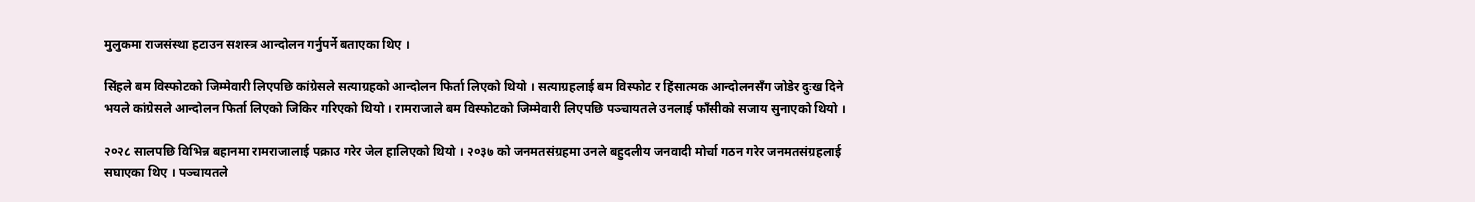मुलुकमा राजसंस्था हटाउन सशस्त्र आन्दोलन गर्नुपर्ने बताएका थिए ।

सिंहले बम विस्फोटको जिम्मेवारी लिएपछि कांग्रेसले सत्याग्रहको आन्दोलन फिर्ता लिएको थियो । सत्याग्रहलाई बम विस्फोट र हिंसात्मक आन्दोलनसँग जोडेर दुःख दिने भयले कांग्रेसले आन्दोलन फिर्ता लिएको जिकिर गरिएको थियो । रामराजाले बम विस्फोटको जिम्मेवारी लिएपछि पञ्चायतले उनलाई फाँसीको सजाय सुनाएको थियो ।

२०२८ सालपछि विभिन्न बहानमा रामराजालाई पक्राउ गरेर जेल हालिएको थियो । २०३७ को जनमतसंग्रहमा उनले बहुदलीय जनवादी मोर्चा गठन गरेर जनमतसंग्रहलाई सघाएका थिए । पञ्चायतले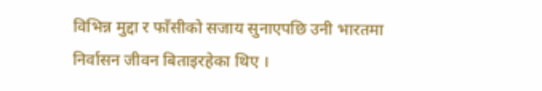विभिन्न मुद्दा र फाँसीको सजाय सुनाएपछि उनी भारतमा निर्वासन जीवन बिताइरहेका थिए ।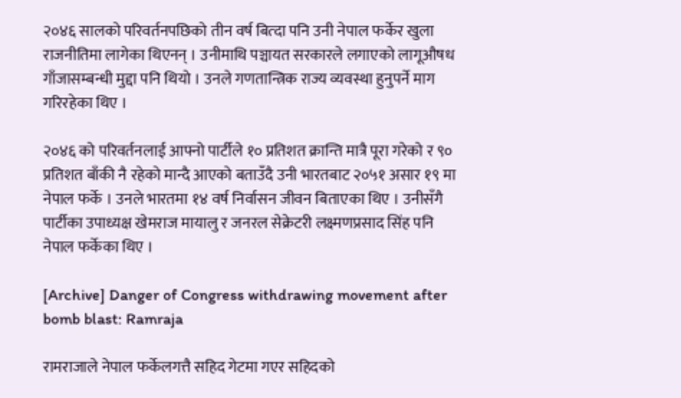२०४६ सालको परिवर्तनपछिको तीन वर्ष बित्दा पनि उनी नेपाल फर्केर खुला राजनीतिमा लागेका थिएनन् । उनीमाथि पञ्चायत सरकारले लगाएको लागूऔषध गाँजासम्बन्धी मुद्दा पनि थियो । उनले गणतान्त्रिक राज्य व्यवस्था हुनुपर्ने माग गरिरहेका थिए ।

२०४६ को परिवर्तनलाई आफ्नो पार्टीले १० प्रतिशत क्रान्ति मात्रै पूरा गरेको र ९० प्रतिशत बाँकी नै रहेको मान्दै आएको बताउँदै उनी भारतबाट २०५१ असार १९ मा नेपाल फर्के । उनले भारतमा १४ वर्ष निर्वासन जीवन बिताएका थिए । उनीसँगै पार्टीका उपाध्यक्ष खेमराज मायालु र जनरल सेक्रेटरी लक्ष्मणप्रसाद सिंह पनि नेपाल फर्केका थिए ।

[Archive] Danger of Congress withdrawing movement after bomb blast: Ramraja

रामराजाले नेपाल फर्केलगत्तै सहिद गेटमा गएर सहिदको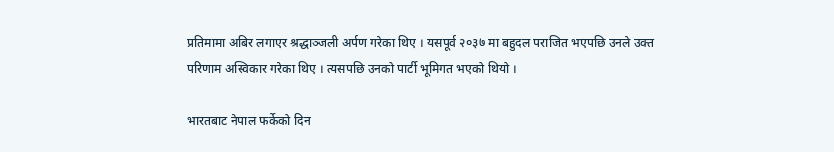प्रतिमामा अबिर लगाएर श्रद्धाञ्जली अर्पण गरेका थिए । यसपूर्व २०३७ मा बहुदल पराजित भएपछि उनले उक्त परिणाम अस्विकार गरेका थिए । त्यसपछि उनको पार्टी भूमिगत भएको थियो ।

भारतबाट नेपाल फर्केको दिन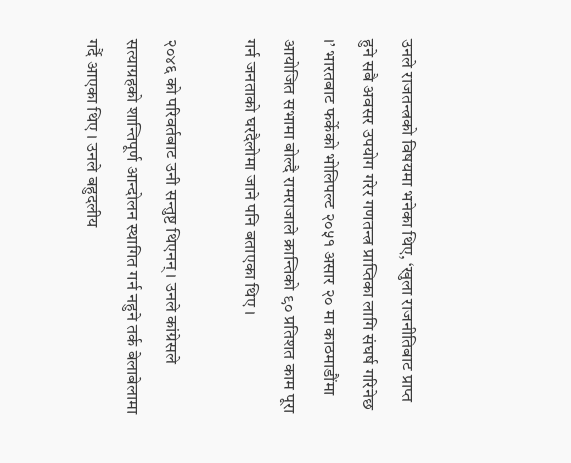उनले राजतन्त्रको विषयमा भनेका थिए, ‘खुला राजनीतिबाट प्राप्त हुने सबै अवसर उपयोग गरेर गणतन्त्र प्राप्तिका लागि संघर्ष गरिनेछ ।’ भारतबाट फर्केको भोलिपल्ट २०५१ असार २० मा काठमाडौंमा आयोजित सभामा बोल्दै रामराजाले क्रान्तिको ९० प्रतिशत काम पूरा गर्न जनताको घरदैलोमा जाने पनि बताएका थिए ।

२०४६ को परिवर्तबाट उनी सन्तुष्ट थिएनन् । उनले कांग्रेसले सत्याग्रहको शान्तिपूर्ण आन्दोलन स्थागित गर्न नहुने तर्क बेलाबेलामा गर्दै आएका थिए । उनले बहुदलीय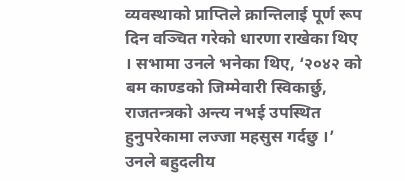व्यवस्थाको प्राप्तिले क्रान्तिलाई पूर्ण रूप दिन वञ्चित गरेको धारणा राखेका थिए । सभामा उनले भनेका थिए, ‘२०४२ को बम काण्डको जिम्मेवारी स्विकार्छु, राजतन्त्रको अन्त्य नभई उपस्थित हुनुपरेकामा लज्जा महसुस गर्दछु ।’ उनले बहुदलीय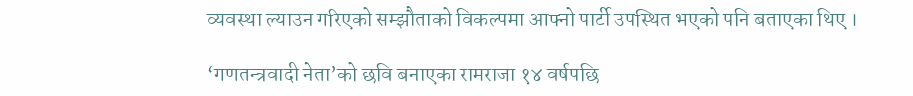व्यवस्था ल्याउन गरिएको सम्झौताको विकल्पमा आफ्नो पार्टी उपस्थित भएको पनि बताएका थिए ।

‘गणतन्त्रवादी नेता’को छवि बनाएका रामराजा १४ वर्षपछि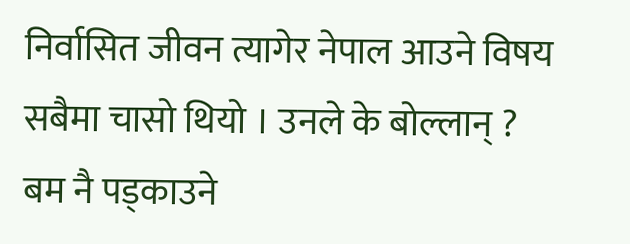निर्वासित जीवन त्यागेर नेपाल आउने विषय सबैमा चासो थियो । उनले के बोल्लान् ? बम नै पड्काउने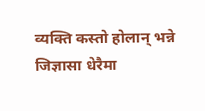व्यक्ति कस्तो होलान् भन्ने जिज्ञासा धेरैमा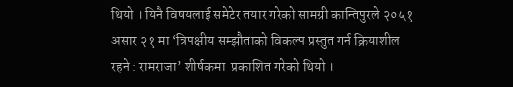थियो । यिनै विषयलाई समेटेर तयार गरेको सामग्री कान्तिपुरले २०५१ असार २१ मा ‘त्रिपक्षीय सम्झौताको विकल्प प्रस्तुत गर्न क्रियाशील रहने : रामराजा’ शीर्षकमा  प्रकाशित गरेको थियो ।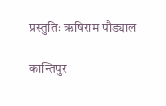प्रस्तुतिः ऋषिराम पौड्याल

कान्तिपुर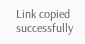Link copied successfully